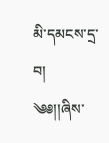མི་དམངས་དྲ་བ།
༄༅།།ཞིས་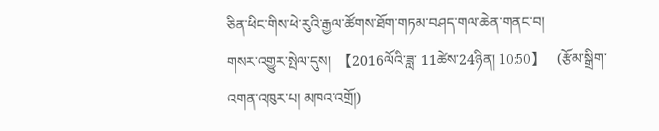ཅིན་ཕིང་གིས་ཕེ་རུའི་རྒྱལ་ཚོགས་ཐོག་གཏམ་བཤད་གལ་ཆེན་གནང་བ།
གསར་འགྱུར་སྤེལ་དུས།  【2016ལོའི་ཟླ་ 11ཚེས་24ཉིན། 10:50】   (རྩོམ་སྒྲིག་འགན་འཁུར་པ། མཁའ་འགྲོ།)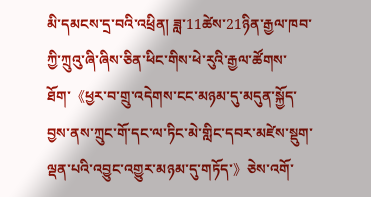མི་དམངས་དྲ་བའི་འཕྲིན། ཟླ་11ཚེས་21ཉིན་རྒྱལ་ཁབ་ཀྱི་ཀྲུའུ་ཞི་ཞིས་ཅིན་ཕིང་གིས་ཕེ་རུའི་རྒྱལ་ཚོགས་ཐོག་《ཕྱར་བ་གྲུ་འདེགས་ངང་མཉམ་དུ་མདུན་སྐྱོད་བྱས་ནས་ཀྲུང་གོ་དང་ལ་ཏིང་མེ་གླིང་དབར་མཛེས་སྡུག་ལྡན་པའི་འབྱུང་འགྱུར་མཉམ་དུ་གཏོད་》ཅེས་འགོ་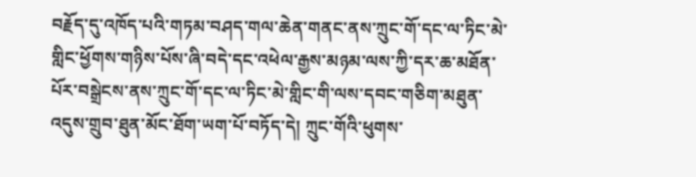བརྗོད་དུ་འཁོད་པའི་གཏམ་བཤད་གལ་ཆེན་གནང་ནས་ཀྲུང་གོ་དང་ལ་ཏིང་མེ་གླིང་ཕྱོགས་གཉིས་པོས་ཞི་བདེ་དང་འཕེལ་རྒྱས་མཉམ་ལས་ཀྱི་དར་ཆ་མཐོན་པོར་བསྒྲེངས་ནས་ཀྲུང་གོ་དང་ལ་ཏིང་མེ་གླིང་གི་ལས་དབང་གཅིག་མཐུན་འདུས་གྲུབ་ཐུན་མོང་ཐོག་ཡག་པོ་བཏོད་དེ། ཀྲུང་གོའི་ཕུགས་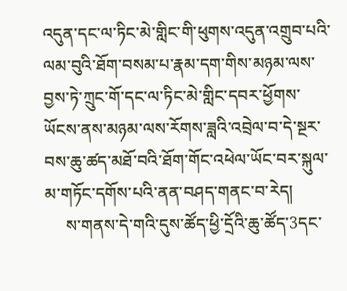འདུན་དང་ལ་ཏིང་མེ་གླིང་གི་ཕུགས་འདུན་འགྲུབ་པའི་ལམ་བུའི་ཐོག་བསམ་པ་རྣམ་དག་གིས་མཉམ་ལས་བྱས་ཏེ་ཀྲུང་གོ་དང་ལ་ཏིང་མེ་གླིང་དབར་ཕྱོགས་ཡོངས་ནས་མཉམ་ལས་རོགས་ཟླའི་འབྲེལ་བ་དེ་སྔར་བས་ཆུ་ཚད་མཐོ་བའི་ཐོག་གོང་འཕེལ་ཡོང་བར་སྐུལ་མ་གཏོང་དགོས་པའི་ནན་བཤད་གནང་བ་རེད།
     ས་གནས་དེ་གའི་དུས་ཚོད་ཕྱི་དྲོའི་ཆུ་ཚོད་3དང་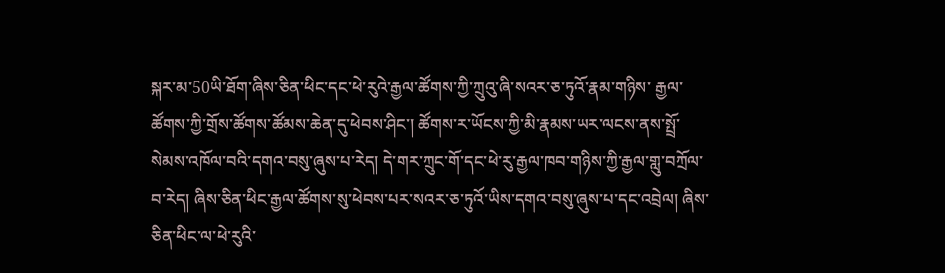སྐར་མ་50ཡི་ཐོག་ཞིས་ཅིན་ཕིང་དང་ཕེ་རུའེ་རྒྱལ་ཚོགས་ཀྱི་ཀྲུའུ་ཞི་སའར་ཅ་ཏུའོ་རྣམ་གཉིས་ རྒྱལ་ཚོགས་ཀྱི་གྲོས་ཚོགས་ཚོམས་ཆེན་དུ་ཕེབས་ཤིང་། ཚོགས་ར་ཡོངས་ཀྱི་མི་རྣམས་ཡར་ལངས་ནས་སྤྲོ་སེམས་འཁོལ་བའི་དགའ་བསུ་ཞུས་པ་རེད། དེ་གར་ཀྲུང་གོ་དང་ཕེ་རུ་རྒྱལ་ཁབ་གཉིས་ཀྱི་རྒྱལ་གླུ་བཀྲོལ་བ་རེད། ཞིས་ཅིན་ཕིང་རྒྱལ་ཚོགས་སུ་ཕེབས་པར་སའར་ཅ་ཏུའོ་ཡིས་དགའ་བསུ་ཞུས་པ་དང་འབྲེལ། ཞིས་ཅིན་ཕིང་ལ་ཕེ་རུའི་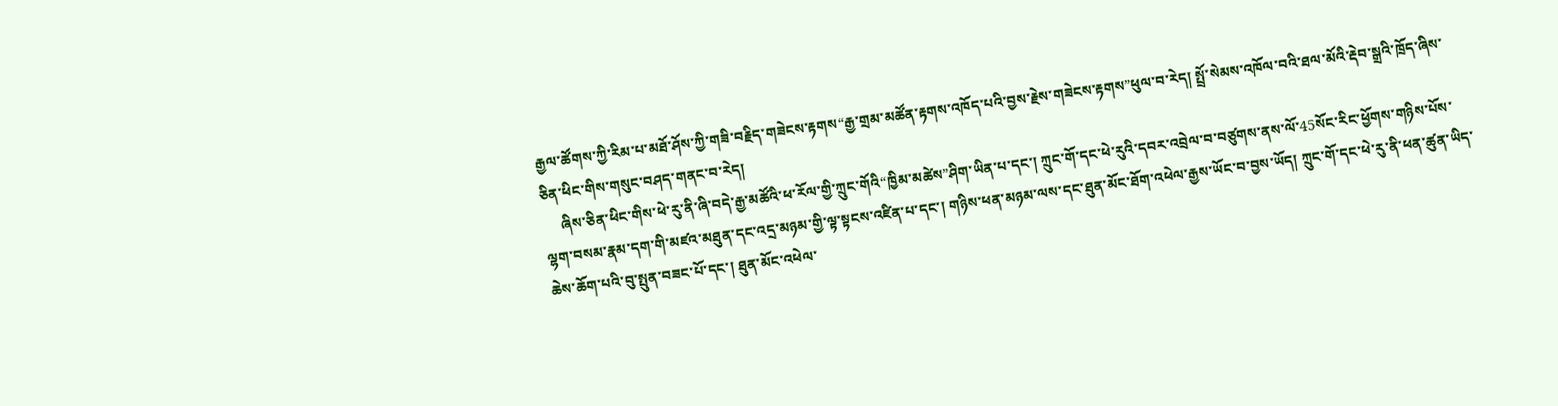རྒྱལ་ཚོགས་ཀྱི་རིམ་པ་མཐོ་ཤོས་ཀྱི་གཟི་བརྗིད་གཟེངས་རྟགས“རྒྱ་གྲམ་མཚོན་རྟགས་འཁོད་པའི་བྱས་རྗེས་གཟེངས་རྟགས”ཕུལ་བ་རེད། སྤྲོ་སེམས་འཁོལ་བའི་ཐལ་མོའི་རྡེབ་སྒྲའི་ཁྲོད་ཞིས་ཅིན་ཕིང་གིས་གསུང་བཤད་གནང་བ་རེད།
     ཞིས་ཅིན་ཕིང་གིས་ཕེ་རུ་ནི་ཞི་བདེ་རྒྱ་མཚོའི་ཕ་རོལ་གྱི་ཀྲུང་གོའི“ཁྱིམ་མཚེས”ཤིག་ཡིན་པ་དང་། ཀྲུང་གོ་དང་ཕེ་རུའི་དབར་འབྲེལ་བ་བཙུགས་ནས་ལོ་45སོང་རིང་ཕྱོགས་གཉིས་པོས་ལྷག་བསམ་རྣམ་དག་གི་མཛའ་མཐུན་དང་འདྲ་མཉམ་གྱི་ལྟ་སྟངས་འཛིན་པ་དང་། གཉིས་ཕན་མཉམ་ལས་དང་ཐུན་མོང་ཐོག་འཕེལ་རྒྱས་ཡོང་བ་བྱས་ཡོད། ཀྲུང་གོ་དང་ཕེ་རུ་ནི་ཕན་ཚུན་ཡིད་ཆེས་ཆོག་པའི་བུ་སྤུན་བཟང་པོ་དང་། ཐུན་མོང་འཕེལ་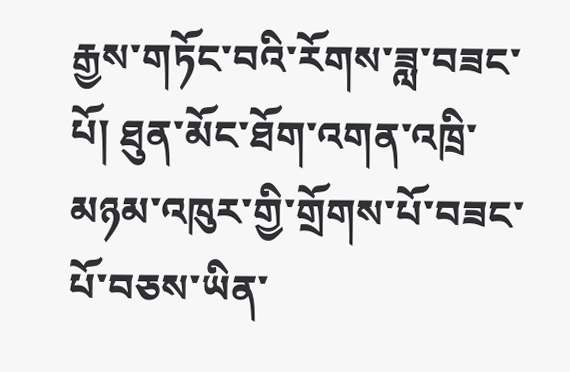རྒྱས་གཏོང་བའི་རོགས་ཟླ་བཟང་པོ། ཐུན་མོང་ཐོག་འགན་འཁྲི་མཉམ་འཁུར་གྱི་གྲོགས་པོ་བཟང་པོ་བཅས་ཡིན་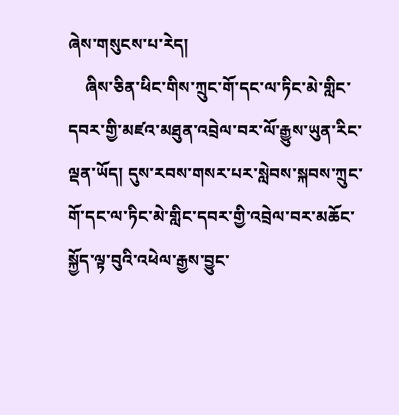ཞེས་གསུངས་པ་རེད།
    ཞིས་ཅིན་ཕིང་གིས་ཀྲུང་གོ་དང་ལ་ཏིང་མེ་གླིང་དབར་གྱི་མཛའ་མཐུན་འབྲེལ་བར་ལོ་རྒྱུས་ཡུན་རིང་ལྡན་ཡོད། དུས་རབས་གསར་པར་སླེབས་སྐབས་ཀྲུང་གོ་དང་ལ་ཏིང་མེ་གླིང་དབར་གྱི་འབྲེལ་བར་མཆོང་སྐྱོད་ལྟ་བུའི་འཕེལ་རྒྱས་བྱུང་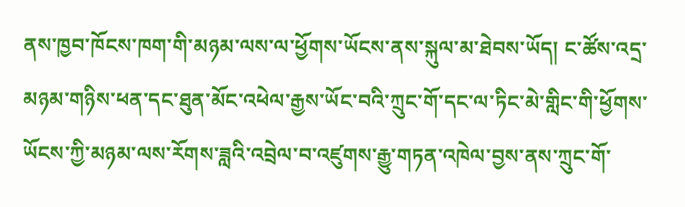ནས་ཁྱབ་ཁོངས་ཁག་གི་མཉམ་ལས་ལ་ཕྱོགས་ཡོངས་ནས་སྐུལ་མ་ཐེབས་ཡོད། ང་ཚོས་འདྲ་མཉམ་གཉིས་ཕན་དང་ཐུན་མོང་འཕེལ་རྒྱས་ཡོང་བའི་ཀྲུང་གོ་དང་ལ་ཏིང་མེ་གླིང་གི་ཕྱོགས་ཡོངས་ཀྱི་མཉམ་ལས་རོགས་ཟླའི་འབྲེལ་བ་འཛུགས་རྒྱུ་གཏན་འཁེལ་བྱས་ནས་ཀྲུང་གོ་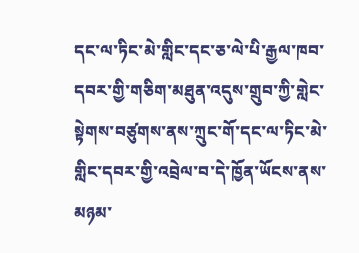དང་ལ་ཏིང་མེ་གླིང་དང་ཅ་ལེ་པི་རྒྱལ་ཁབ་དབར་གྱི་གཅིག་མཐུན་འདུས་གྲུབ་ཀྱི་གླེང་སྟེགས་བཙུགས་ནས་ཀྲུང་གོ་དང་ལ་ཏིང་མེ་གླིང་དབར་གྱི་འབྲེལ་བ་དེ་ཁྱོན་ཡོངས་ནས་མཉམ་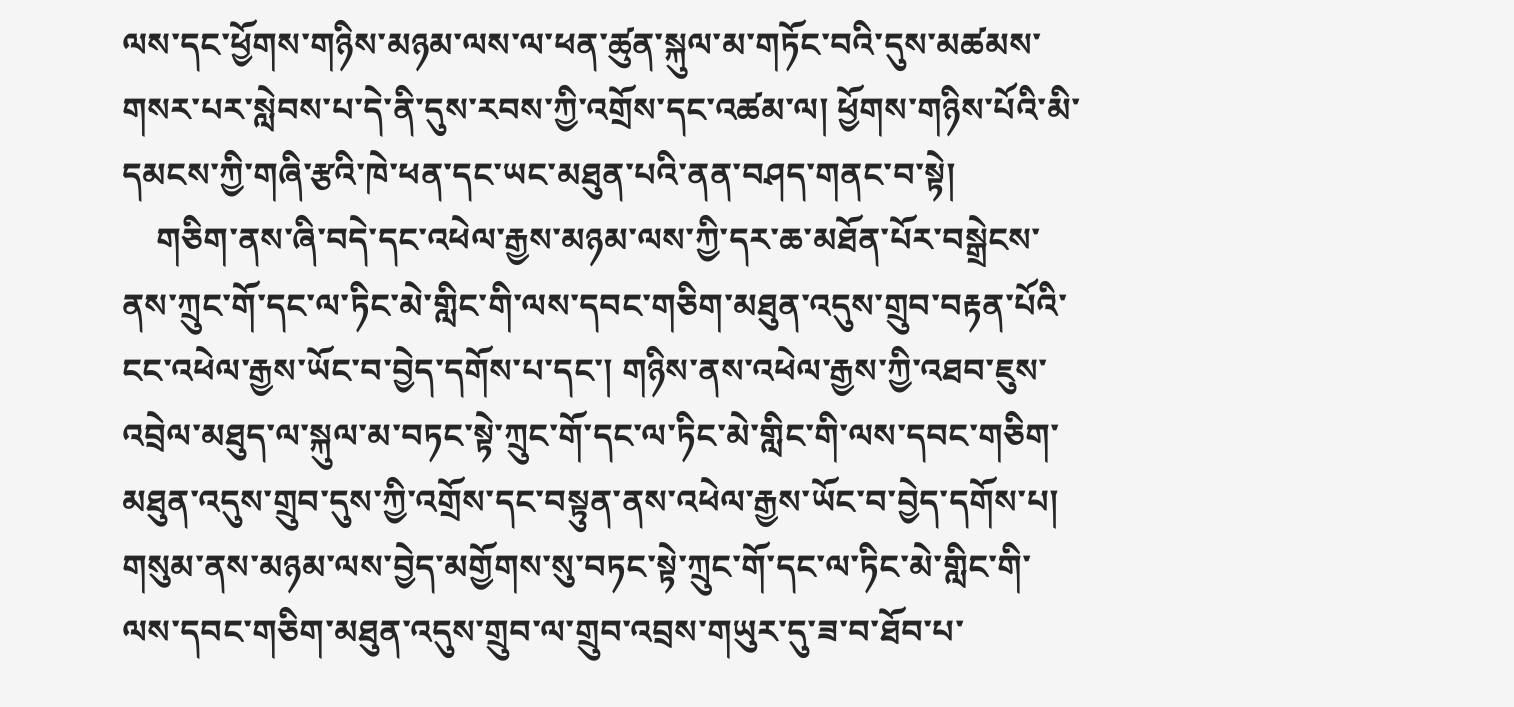ལས་དང་ཕྱོགས་གཉིས་མཉམ་ལས་ལ་ཕན་ཚུན་སྐུལ་མ་གཏོང་བའི་དུས་མཚམས་གསར་པར་སླེབས་པ་དེ་ནི་དུས་རབས་ཀྱི་འགྲོས་དང་འཚམ་ལ། ཕྱོགས་གཉིས་པོའི་མི་དམངས་ཀྱི་གཞི་རྩའི་ཁེ་ཕན་དང་ཡང་མཐུན་པའི་ནན་བཤད་གནང་བ་སྟེ།
    གཅིག་ནས་ཞི་བདེ་དང་འཕེལ་རྒྱས་མཉམ་ལས་ཀྱི་དར་ཆ་མཐོན་པོར་བསྒྲེངས་ནས་ཀྲུང་གོ་དང་ལ་ཏིང་མེ་གླིང་གི་ལས་དབང་གཅིག་མཐུན་འདུས་གྲུབ་བརྟན་པོའི་ངང་འཕེལ་རྒྱས་ཡོང་བ་བྱེད་དགོས་པ་དང་། གཉིས་ནས་འཕེལ་རྒྱས་ཀྱི་འཐབ་ཇུས་འབྲེལ་མཐུད་ལ་སྐུལ་མ་བཏང་སྟེ་ཀྲུང་གོ་དང་ལ་ཏིང་མེ་གླིང་གི་ལས་དབང་གཅིག་མཐུན་འདུས་གྲུབ་དུས་ཀྱི་འགྲོས་དང་བསྟུན་ནས་འཕེལ་རྒྱས་ཡོང་བ་བྱེད་དགོས་པ། གསུམ་ནས་མཉམ་ལས་བྱེད་མགྱོགས་སུ་བཏང་སྟེ་ཀྲུང་གོ་དང་ལ་ཏིང་མེ་གླིང་གི་ལས་དབང་གཅིག་མཐུན་འདུས་གྲུབ་ལ་གྲུབ་འབྲས་གཡུར་དུ་ཟ་བ་ཐོབ་པ་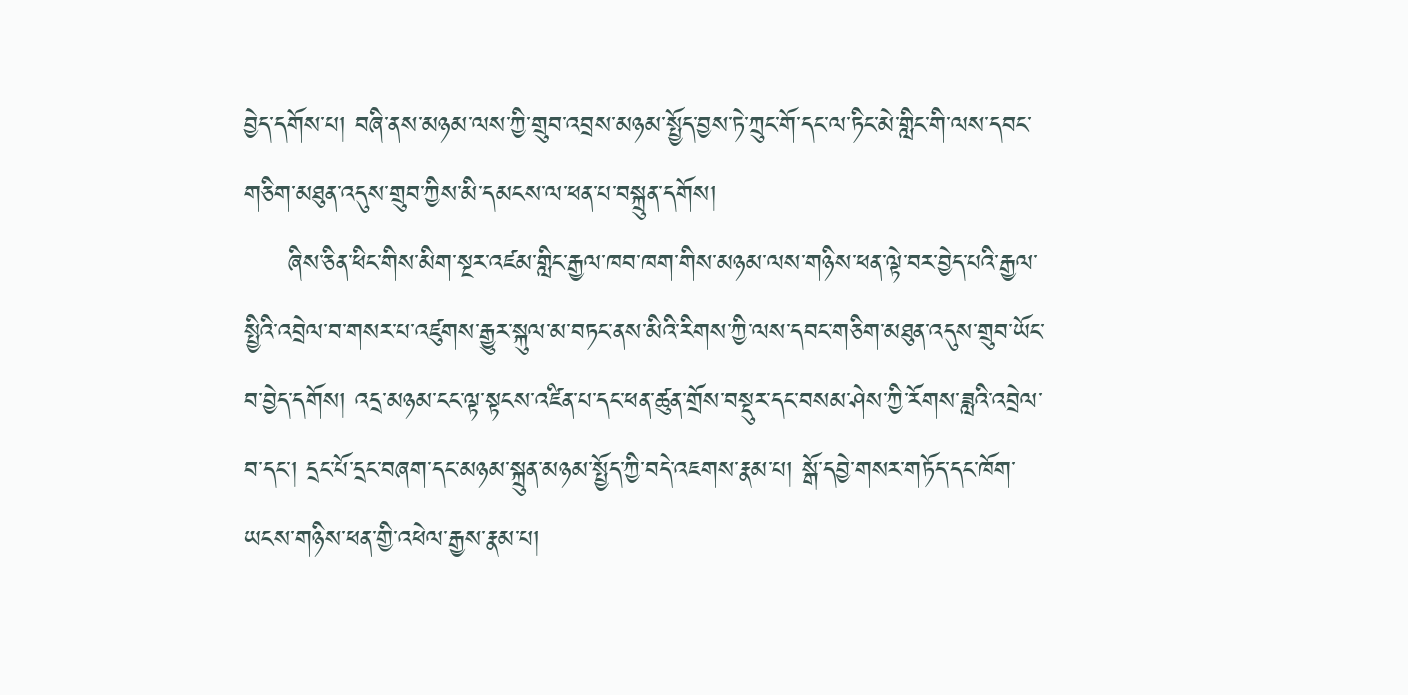བྱེད་དགོས་པ། བཞི་ནས་མཉམ་ལས་ཀྱི་གྲུབ་འབྲས་མཉམ་སྤྱོད་བྱས་ཏེ་ཀྲུང་གོ་དང་ལ་ཏིང་མེ་གླིང་གི་ལས་དབང་གཅིག་མཐུན་འདུས་གྲུབ་ཀྱིས་མི་དམངས་ལ་ཕན་པ་བསྐྲུན་དགོས།
     ཞིས་ཅིན་ཕིང་གིས་མིག་སྔར་འཛམ་གླིང་རྒྱལ་ཁབ་ཁག་གིས་མཉམ་ལས་གཉིས་ཕན་ལྟེ་བར་བྱེད་པའི་རྒྱལ་སྤྱིའི་འབྲེལ་བ་གསར་པ་འཛུགས་རྒྱུར་སྐུལ་མ་བཏང་ནས་མིའི་རིགས་ཀྱི་ལས་དབང་གཅིག་མཐུན་འདུས་གྲུབ་ཡོང་བ་བྱེད་དགོས། འདྲ་མཉམ་ངང་ལྟ་སྟངས་འཛིན་པ་དང་ཕན་ཚུན་གྲོས་བསྡུར་དང་བསམ་ཤེས་ཀྱི་རོགས་ཟླའི་འབྲེལ་བ་དང་། དྲང་པོ་དྲང་བཞག་དང་མཉམ་སྐྲུན་མཉམ་སྤྱོད་ཀྱི་བདེ་འཇགས་རྣམ་པ། སྒོ་དབྱེ་གསར་གཏོད་དང་ཁོག་ཡངས་གཉིས་ཕན་གྱི་འཕེལ་རྒྱས་རྣམ་པ།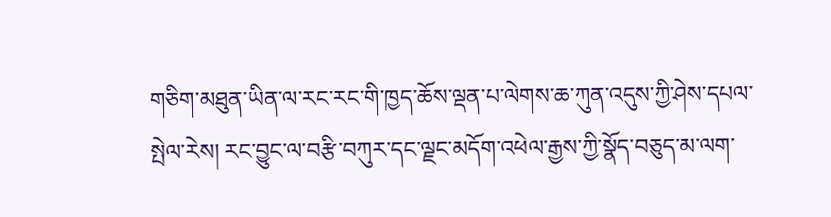གཅིག་མཐུན་ཡིན་ལ་རང་རང་གི་ཁྱད་ཆོས་ལྡན་པ་ལེགས་ཆ་ཀུན་འདུས་ཀྱི་ཤེས་དཔལ་སྤེལ་རེས། རང་བྱུང་ལ་བརྩི་བཀུར་དང་ལྗང་མདོག་འཕེལ་རྒྱས་ཀྱི་སྣོད་བཅུད་མ་ལག་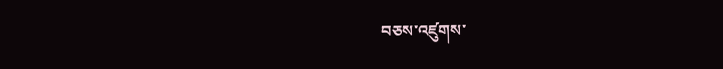བཅས་འཛུགས་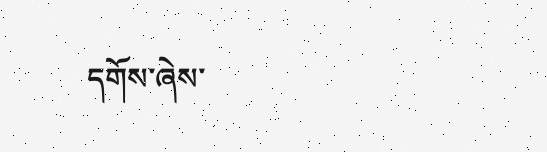དགོས་ཞེས་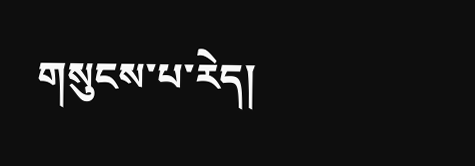གསུངས་པ་རེད།